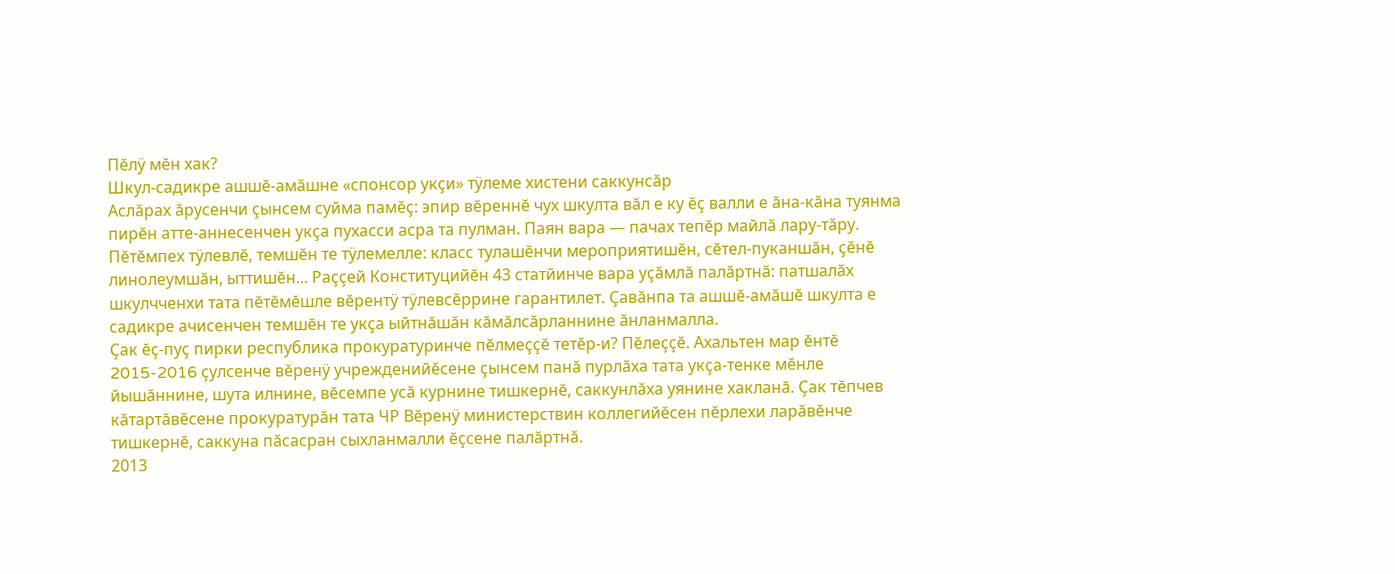Пĕлÿ мĕн хак?
Шкул-садикре ашшĕ-амăшне «спонсор укçи» тÿлеме хистени саккунсăр
Аслăрах ăрусенчи çынсем суйма памĕç: эпир вĕреннĕ чух шкулта вăл е ку ĕç валли е ăна-кăна туянма пирĕн атте-аннесенчен укçа пухасси асра та пулман. Паян вара — пачах тепĕр майлă лару-тăру. Пĕтĕмпех тÿлевлĕ, темшĕн те тÿлемелле: класс тулашĕнчи мероприятишĕн, сĕтел-пуканшăн, çĕнĕ линолеумшăн, ыттишĕн... Раççей Конституцийĕн 43 статйинче вара уçăмлă палăртнă: патшалăх шкулчченхи тата пĕтĕмĕшле вĕрентÿ тÿлевсĕррине гарантилет. Çавăнпа та ашшĕ-амăшĕ шкулта е садикре ачисенчен темшĕн те укçа ыйтнăшăн кăмăлсăрланнине ăнланмалла.
Çак ĕç-пуç пирки республика прокуратуринче пĕлмеççĕ тетĕр-и? Пĕлеççĕ. Ахальтен мар ĕнтĕ 2015-2016 çулсенче вĕренÿ учрежденийĕсене çынсем панă пурлăха тата укçа-тенке мĕнле йышăннине, шута илнине, вĕсемпе усă курнине тишкернĕ, саккунлăха уянине хакланă. Çак тĕпчев кăтартăвĕсене прокуратурăн тата ЧР Вĕренÿ министерствин коллегийĕсен пĕрлехи ларăвĕнче тишкернĕ, саккуна пăсасран сыхланмалли ĕçсене палăртнă.
2013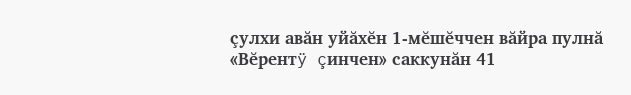çулхи авăн уйăхĕн 1-мĕшĕччен вăйра пулнă «Вĕрентÿ çинчен» саккунăн 41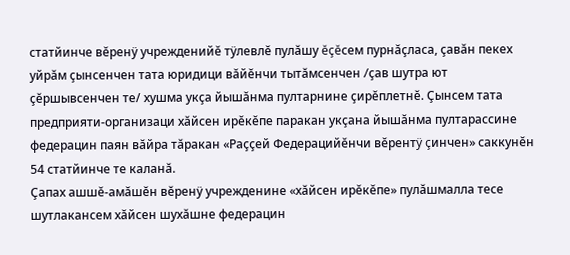статйинче вĕренÿ учрежденийĕ тÿлевлĕ пулăшу ĕçĕсем пурнăçласа, çавăн пекех уйрăм çынсенчен тата юридици вăйĕнчи тытăмсенчен /çав шутра ют çĕршывсенчен те/ хушма укçа йышăнма пултарнине çирĕплетнĕ. Çынсем тата предприяти-организаци хăйсен ирĕкĕпе паракан укçана йышăнма пултарассине федерацин паян вăйра тăракан «Раççей Федерацийĕнчи вĕрентÿ çинчен» саккунĕн 54 статйинче те каланă.
Çапах ашшĕ-амăшĕн вĕренÿ учрежденине «хăйсен ирĕкĕпе» пулăшмалла тесе шутлакансем хăйсен шухăшне федерацин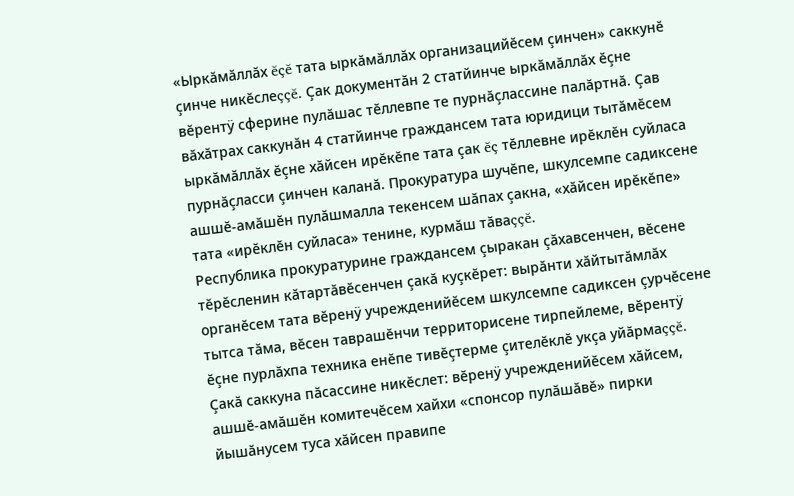«Ыркăмăллăх ĕçĕ тата ыркăмăллăх организацийĕсем çинчен» саккунĕ çинче никĕслеççĕ. Çак документăн 2 статйинче ыркăмăллăх ĕçне вĕрентÿ сферине пулăшас тĕллевпе те пурнăçлассине палăртнă. Çав вăхăтрах саккунăн 4 статйинче граждансем тата юридици тытăмĕсем ыркăмăллăх ĕçне хăйсен ирĕкĕпе тата çак ĕç тĕллевне ирĕклĕн суйласа пурнăçласси çинчен каланă. Прокуратура шучĕпе, шкулсемпе садиксене ашшĕ-амăшĕн пулăшмалла текенсем шăпах çакна, «хăйсен ирĕкĕпе» тата «ирĕклĕн суйласа» тенине, курмăш тăваççĕ.
Республика прокуратурине граждансем çыракан çăхавсенчен, вĕсене тĕрĕсленин кăтартăвĕсенчен çакă куçкĕрет: вырăнти хăйтытăмлăх органĕсем тата вĕренÿ учрежденийĕсем шкулсемпе садиксен çурчĕсене тытса тăма, вĕсен таврашĕнчи территорисене тирпейлеме, вĕрентÿ ĕçне пурлăхпа техника енĕпе тивĕçтерме çителĕклĕ укçа уйăрмаççĕ. Çакă саккуна пăсассине никĕслет: вĕренÿ учрежденийĕсем хăйсем, ашшĕ-амăшĕн комитечĕсем хайхи «спонсор пулăшăвĕ» пирки йышăнусем туса хăйсен правипе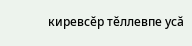киревсĕр тĕллевпе усă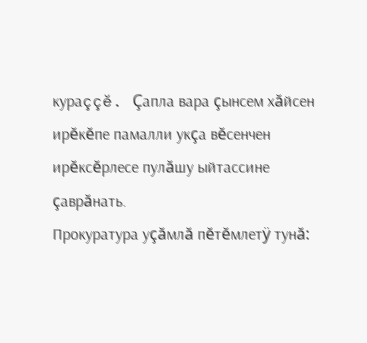кураççĕ. Çапла вара çынсем хăйсен ирĕкĕпе памалли укçа вĕсенчен ирĕксĕрлесе пулăшу ыйтассине çаврăнать.
Прокуратура уçăмлă пĕтĕмлетÿ тунă: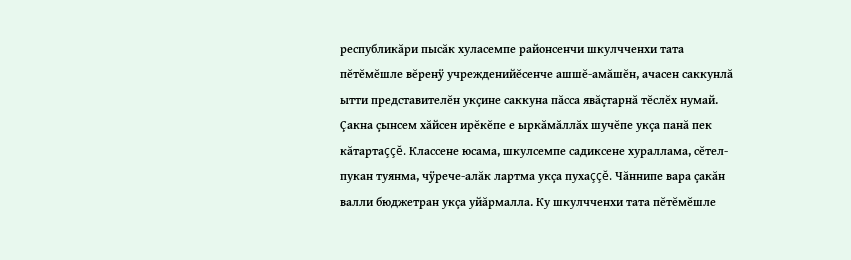республикăри пысăк хуласемпе районсенчи шкулчченхи тата пĕтĕмĕшле вĕренÿ учрежденийĕсенче ашшĕ-амăшĕн, ачасен саккунлă ытти представителĕн укçине саккуна пăсса явăçтарнă тĕслĕх нумай. Çакна çынсем хăйсен ирĕкĕпе е ыркăмăллăх шучĕпе укçа панă пек кăтартаççĕ. Классене юсама, шкулсемпе садиксене хураллама, сĕтел-пукан туянма, чÿрече-алăк лартма укçа пухаççĕ. Чăннипе вара çакăн валли бюджетран укçа уйăрмалла. Ку шкулчченхи тата пĕтĕмĕшле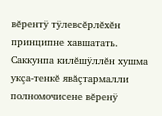вĕрентÿ тÿлевсĕрлĕхĕн принципне хавшатать.
Саккунпа килĕшÿллĕн хушма укçа-тенкĕ явăçтармалли полномочисене вĕренÿ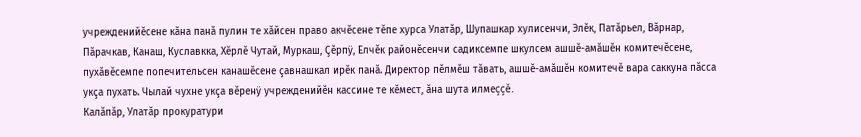учрежденийĕсене кăна панă пулин те хăйсен право акчĕсене тĕпе хурса Улатăр, Шупашкар хулисенчи, Элĕк, Патăрьел, Вăрнар, Пăрачкав, Канаш, Куславкка, Хĕрлĕ Чутай, Муркаш, Çĕрпÿ, Елчĕк районĕсенчи садиксемпе шкулсем ашшĕ-амăшĕн комитечĕсене, пухăвĕсемпе попечительсен канашĕсене çавнашкал ирĕк панă. Директор пĕлмĕш тăвать, ашшĕ-амăшĕн комитечĕ вара саккуна пăсса укçа пухать. Чылай чухне укçа вĕренÿ учрежденийĕн кассине те кĕмест, ăна шута илмеççĕ.
Калăпăр, Улатăр прокуратури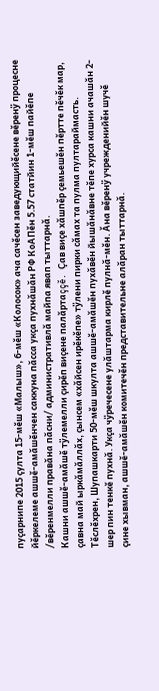пуçарнипе 2015 çулта 15-мĕш «Малыш», 6-мĕш «Колосок» ача сачĕсен заведующийĕсене вĕренÿ процесне йĕркелеме ашшĕ-амăшĕнчен саккуна пăсса укçа пухнăшăн РФ КоАПĕн 5.57 статйин 1-мĕш пайĕпе /вĕренмелли правăна пăсни/ административлă майпа явап тыттарнă.
Кашни ашшĕ-амăшĕ тÿлемелли çирĕп виçене палăртаççĕ. Çав виçе хăшпĕр çемьешĕн пĕртте пĕчĕк мар, çавна май ыркăмăллăх, çынсем «хăйсен ирĕкĕпе» тÿлени пирки сăмах та пулма пултараймасть. Тĕслĕхрен, Шупашкарти 50-мĕш шкулта ашшĕ-амăшĕн пухăвĕн йышăнăвне тĕпе хурса кашни ачашăн 2-шер пин тенкĕ пухнă. Укçа чÿречесене улăштарма кирлĕ пулнă-мĕн. Ăна вĕренÿ учрежденийĕн шучĕ çине хывман, ашшĕ-амăшĕн комитечĕн представительне алăран тыттарнă.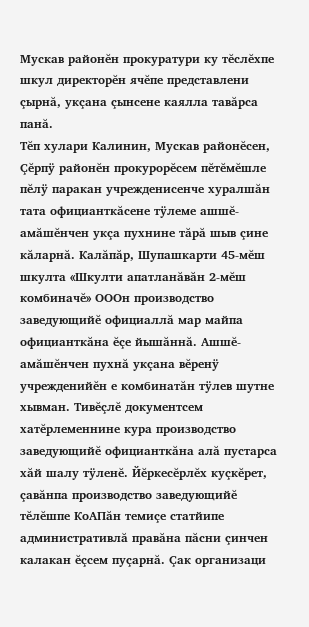Мускав районĕн прокуратури ку тĕслĕхпе шкул директорĕн ячĕпе представлени çырнă, укçана çынсене каялла тавăрса панă.
Тĕп хулари Калинин, Мускав районĕсен, Çĕрпÿ районĕн прокурорĕсем пĕтĕмĕшле пĕлÿ паракан учрежденисенче хуралшăн тата официанткăсене тÿлеме ашшĕ-амăшĕнчен укçа пухнине тăрă шыв çине кăларнă. Калăпăр, Шупашкарти 45-мĕш шкулта «Шкулти апатланăвăн 2-мĕш комбиначĕ» ОООн производство заведующийĕ официаллă мар майпа официанткăна ĕçе йышăннă. Ашшĕ-амăшĕнчен пухнă укçана вĕренÿ учрежденийĕн е комбинатăн тÿлев шутне хывман. Тивĕçлĕ документсем хатĕрлеменнине кура производство заведующийĕ официанткăна алă пустарса хăй шалу тÿленĕ. Йĕркесĕрлĕх куçкĕрет, çавăнпа производство заведующийĕ тĕлĕшпе КоАПăн темиçе статйипе административлă правăна пăсни çинчен калакан ĕçсем пуçарнă. Çак организаци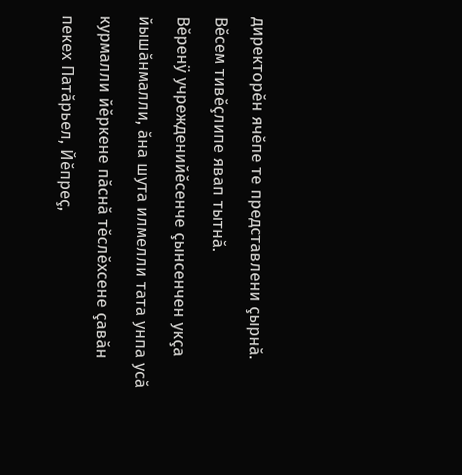директорĕн ячĕпе те представлени çырнă. Вĕсем тивĕçлипе явап тытнă.
Вĕренÿ учрежденийĕсенче çынсенчен укçа йышăнмалли, ăна шута илмелли тата унпа усă курмалли йĕркене пăснă тĕслĕхсене çавăн пекех Патăрьел, Йĕпреç,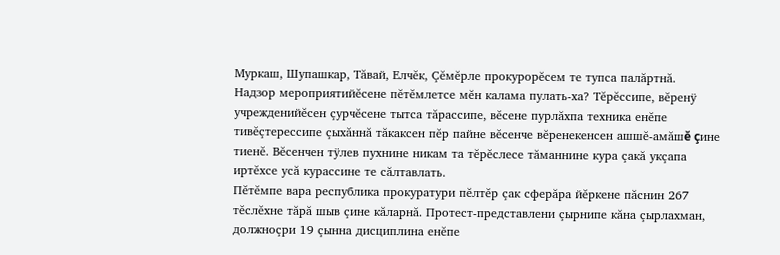Муркаш, Шупашкар, Тăвай, Елчĕк, Çĕмĕрле прокурорĕсем те тупса палăртнă.
Надзор мероприятийĕсене пĕтĕмлетсе мĕн калама пулать-ха? Тĕрĕссипе, вĕренÿ учрежденийĕсен çурчĕсене тытса тăрассипе, вĕсене пурлăхпа техника енĕпе тивĕçтерессипе çыхăннă тăкаксен пĕр пайне вĕсенче вĕренекенсен ашшĕ-амăшĕ çине тиенĕ. Вĕсенчен тÿлев пухнине никам та тĕрĕслесе тăманнине кура çакă укçапа иртĕхсе усă курассине те сăлтавлать.
Пĕтĕмпе вара республика прокуратури пĕлтĕр çак сферăра йĕркене пăснин 267 тĕслĕхне тăрă шыв çине кăларнă. Протест-представлени çырнипе кăна çырлахман, должноçри 19 çынна дисциплина енĕпе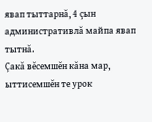явап тыттарнă, 4 çын административлă майпа явап тытнă.
Çакă вĕсемшĕн кăна мар, ыттисемшĕн те урок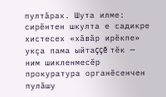пултăрах. Шута илме: сирĕнтен шкулта е садикре хистесех «хăвăр ирĕкпе» укçа пама ыйтаççĕ тĕк — ним шикленмесĕр прокуратура органĕсенчен пулăшу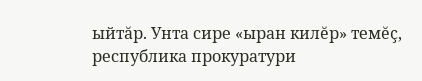ыйтăр. Унта сире «ыран килĕр» темĕç, республика прокуратури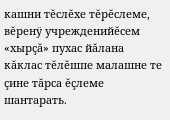кашни тĕслĕхе тĕрĕслеме, вĕренÿ учрежденийĕсем «хырçă» пухас йăлана кăклас тĕлĕшпе малашне те çине тăрса ĕçлеме шантарать.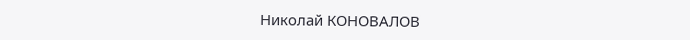Николай КОНОВАЛОВ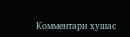Комментари хушас